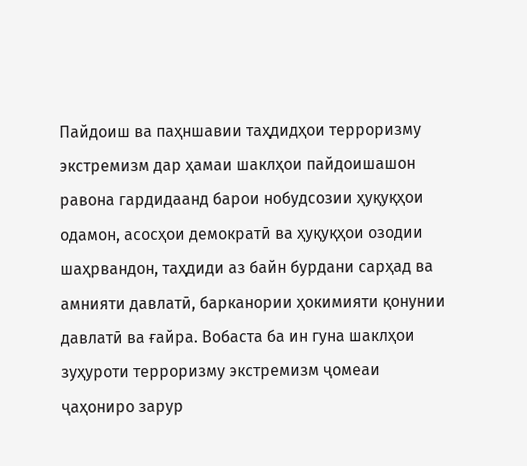Пайдоиш ва паҳншавии таҳдидҳои терроризму экстремизм дар ҳамаи шаклҳои пайдоишашон равона гардидаанд барои нобудсозии ҳуқуқҳои одамон, асосҳои демократӣ ва ҳуқуқҳои озодии шаҳрвандон, таҳдиди аз байн бурдани сарҳад ва амнияти давлатӣ, барканории ҳокимияти қонунии давлатӣ ва ғайра. Вобаста ба ин гуна шаклҳои зуҳуроти терроризму экстремизм ҷомеаи ҷаҳониро зарур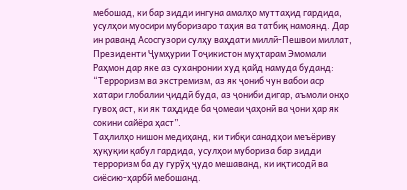мебошад, ки бар зидди ингуна амалҳо муттаҳид гардида, усулҳои муосири муборизаро таҳия ва татбиқ намоянд. Дар ин раванд Асосгузори сулҳу ваҳдати миллӣ-Пешвои миллат, Президенти Ҷумҳурии Тоҷикистон муҳтарам Эмомали Раҳмон дар яке аз суханронии худ қайд намуда буданд: “Терроризм ва экстремизм, аз як ҷониб чун вабои аср хатари глобалии ҷиддӣ буда, аз ҷониби дигар, аъмоли онҳо гувоҳ аст, ки як таҳдиде ба ҷомеаи ҷаҳонӣ ва ҷони ҳар як сокини сайёра ҳаст”.
Таҳлилҳо нишон медиҳанд, ки тибқи санадҳои меъёриву ҳуқуқии қабул гардида, усулҳои мубориза бар зидди терроризм ба ду гурӯҳ ҷудо мешаванд, ки иқтисодӣ ва сиёсию-ҳарбӣ мебошанд.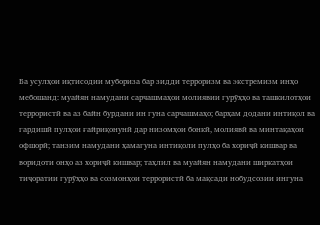Ба усулҳои иқтисодии мубориза бар зидди терроризм ва экстремизм инҳо мебошанд: муайян намудани сарчашмаҳои молиявии гурӯҳҳо ва ташкилотҳои террористӣ ва аз байн бурдани ин гуна сарчашмаҳо; барҳам додани интиқол ва гардишӣ пулҳои ғайриқонунӣ дар низомҳои бонкӣ, молиявӣ ва минтақаҳои офшорӣ; танзим намудани ҳамагуна интиқоли пулҳо ба хориҷӣ кишвар ва воридоти онҳо аз хориҷӣ кишвар; таҳлил ва муайян намудани ширкатҳои тиҷоратии гурӯҳҳо ва созмонҳои террористӣ ба мақсади нобудсозии ингуна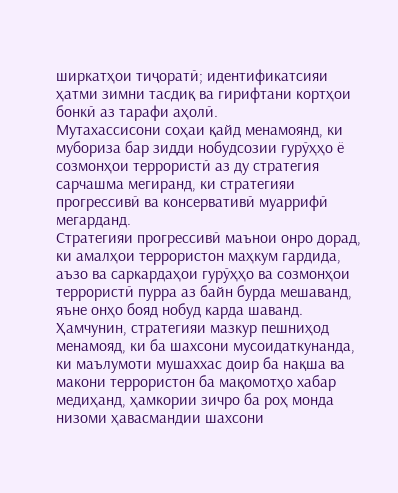ширкатҳои тиҷоратӣ; идентификатсияи ҳатми зимни тасдиқ ва гирифтани кортҳои бонкӣ аз тарафи аҳолӣ.
Мутахассисони соҳаи қайд менамоянд, ки мубориза бар зидди нобудсозии гурӯҳҳо ё созмонҳои террористӣ аз ду стратегия сарчашма мегиранд, ки стратегияи прогрессивӣ ва консервативӣ муаррифӣ мегарданд.
Стратегияи прогрессивӣ маънои онро дорад, ки амалҳои террористон маҳкум гардида, аъзо ва саркардаҳои гурӯҳҳо ва созмонҳои террористӣ пурра аз байн бурда мешаванд, яъне онҳо бояд нобуд карда шаванд. Ҳамчунин, стратегияи мазкур пешниҳод менамояд, ки ба шахсони мусоидаткунанда, ки маълумоти мушаххас доир ба нақша ва макони террористон ба мақомотҳо хабар медиҳанд, ҳамкории зичро ба роҳ монда низоми ҳавасмандии шахсони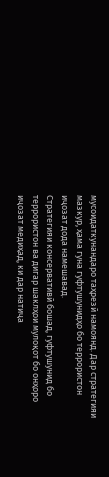мусоидаткунандаро таҳрезӣ намоянд. Дар стратегияи мазкур, ҳама гуна гуфтушунидҳо бо террористон иҷозат дода намешавад.
Стратегияи консервативӣ бошад, гуфтушунид бо террористон ва дигар шаклҳои мулоқот бо онҳоро иҷозат медиҳад, ки дар натиҷа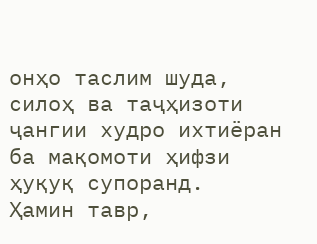онҳо таслим шуда, силоҳ ва таҷҳизоти ҷангии худро ихтиёран ба мақомоти ҳифзи ҳуқуқ супоранд.
Ҳамин тавр,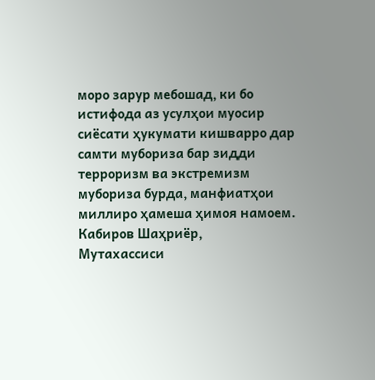моро зарур мебошад, ки бо истифода аз усулҳои муосир сиёсати ҳукумати кишварро дар самти мубориза бар зидди терроризм ва экстремизм мубориза бурда, манфиатҳои миллиро ҳамеша ҳимоя намоем.
Кабиров Шаҳриёр,
Мутахассиси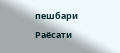пешбари Раёсати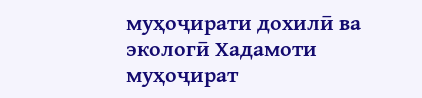муҳоҷирати дохилӣ ва экологӣ Хадамоти муҳоҷират